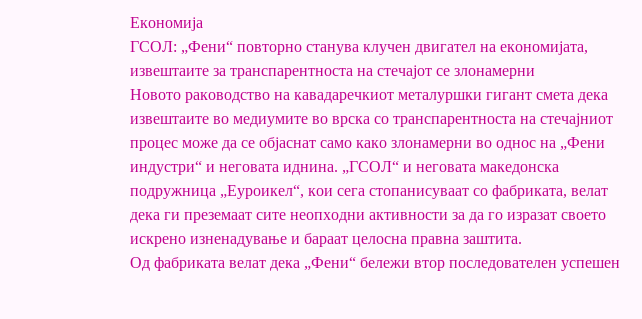Економија
ГСОЛ: „Фени“ повторно станува клучен двигател на економијата, извештаите за транспарентноста на стечајот се злонамерни
Новото раководство на кавадаречкиот металуршки гигант смета дека извештаите во медиумите во врска со транспарентноста на стечајниот процес може да се објаснат само како злонамерни во однос на „Фени индустри“ и неговата иднина. „ГСОЛ“ и неговата македонска подружница „Еуроикел“, кои сега стопанисуваат со фабриката, велат дека ги преземаат сите неопходни активности за да го изразат своето искрено изненадување и бараат целосна правна заштита.
Од фабриката велат дека „Фени“ бележи втор последователен успешен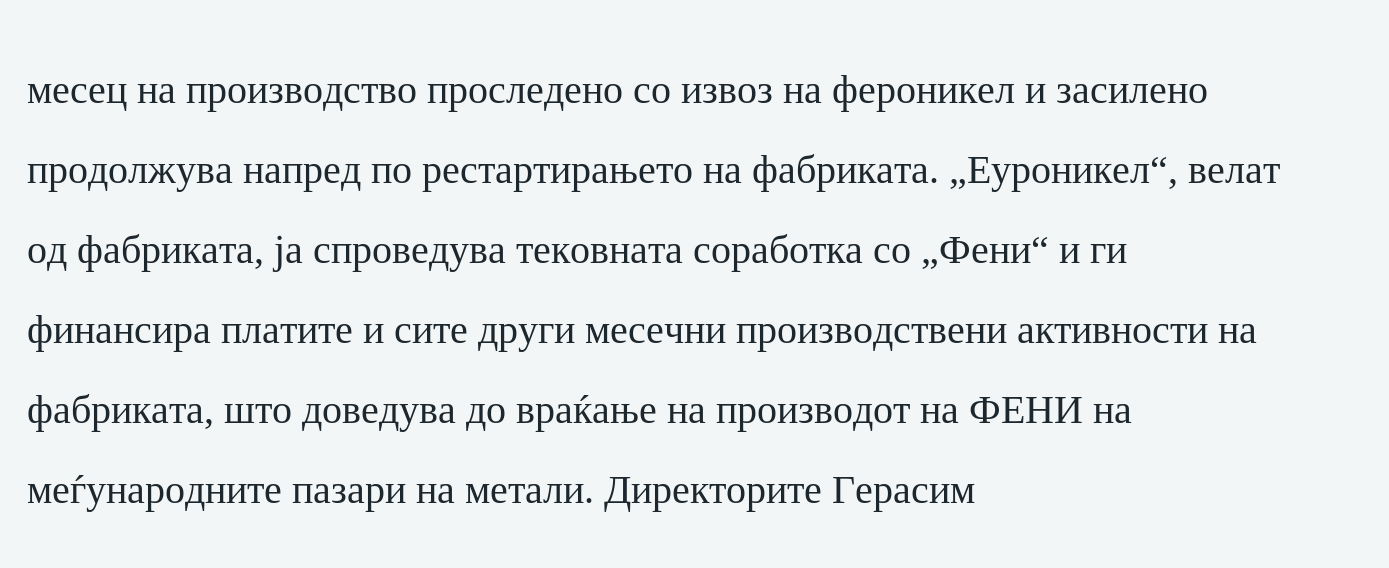месец на производство проследено со извоз на фероникел и засилено продолжува напред по рестартирањето на фабриката. „Еуроникел“, велат од фабриката, ја спроведува тековната соработка со „Фени“ и ги финансира платите и сите други месечни производствени активности на фабриката, што доведува до враќање на производот на ФЕНИ на меѓународните пазари на метали. Директорите Герасим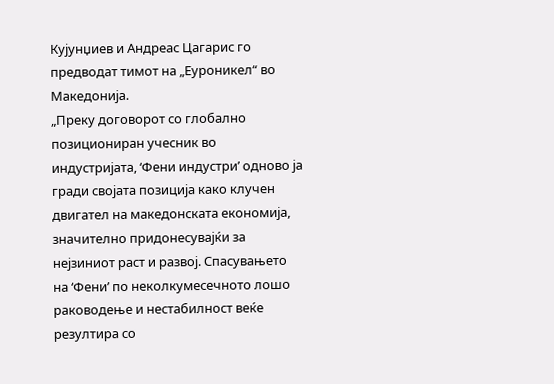Кујунџиев и Андреас Цагарис го предводат тимот на „Еуроникел“ во Македонија.
„Преку договорот со глобално позициониран учесник во индустријата, ‘Фени индустри’ одново ја гради својата позиција како клучен двигател на македонската економија, значително придонесувајќи за нејзиниот раст и развој. Спасувањето на ‘Фени’ по неколкумесечното лошо раководење и нестабилност веќе резултира со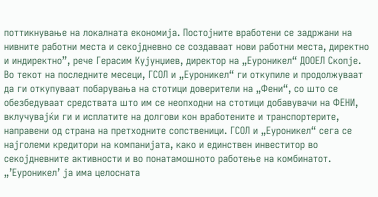поттикнување на локалната економија. Постојните вработени се задржани на нивните работни места и секојдневно се создаваат нови работни места, директно и индиректно”, рече Герасим Кујунџиев, директор на „Еуроникел“ ДООЕЛ Скопје.
Во текот на последните месеци, ГСОЛ и „Еуроникел“ ги откупиле и продолжуваат да ги откупуваат побарувања на стотици доверители на „Фени“, со што се обезбедуваат средствата што им се неопходни на стотици добавувачи на ФЕНИ, вклучувајќи ги и исплатите на долгови кон вработените и транспортерите, направени од страна на претходните сопственици. ГСОЛ и „Еуроникел“ сега се најголеми кредитори на компанијата, како и единствен инвеститор во секојдневните активности и во понатамошното работење на комбинатот.
„’Еуроникел’ ја има целосната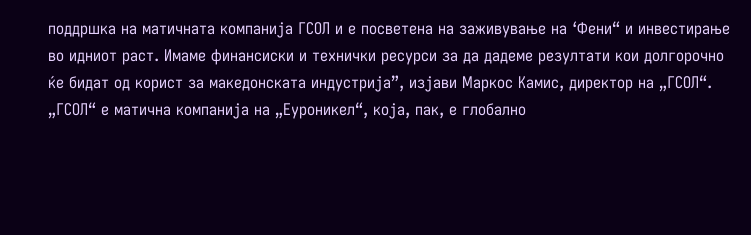поддршка на матичната компанија ГСОЛ и е посветена на заживување на ‘Фени“ и инвестирање во идниот раст. Имаме финансиски и технички ресурси за да дадеме резултати кои долгорочно ќе бидат од корист за македонската индустрија”, изјави Маркос Камис, директор на „ГСОЛ“.
„ГСОЛ“ е матична компанија на „Еуроникел“, која, пак, е глобално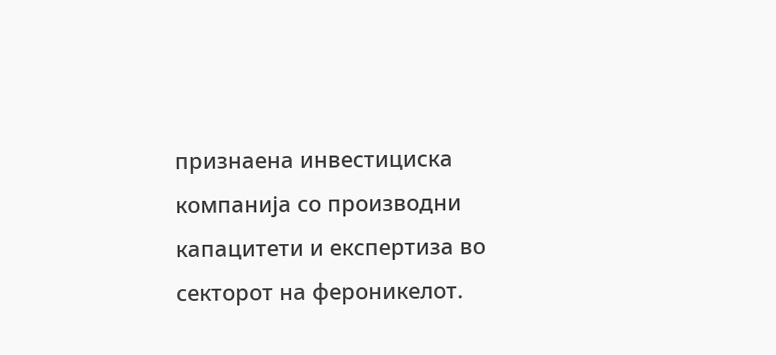признаена инвестициска компанија со производни капацитети и експертиза во секторот на фероникелот.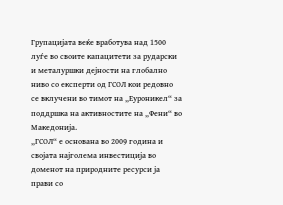Групацијата веќе вработува над 1500 луѓе во своите капацитети за рударски и металуршки дејности на глобално ниво со експерти од ГСОЛ кои редовно се вклучени во тимот на „Еуроникел“ за поддршка на активностите на „Фени“ во Македонија.
„ГСОЛ“ е основана во 2009 година и својата најголема инвестиција во доменот на природните ресурси ја прави со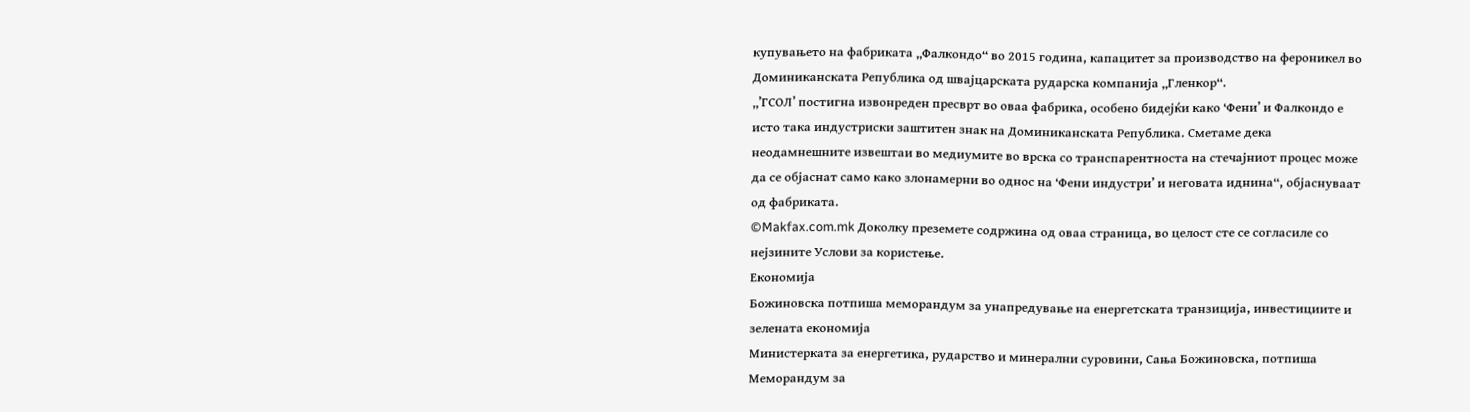купувањето на фабриката „Фалкондо“ во 2015 година, капацитет за производство на фероникел во Доминиканската Република од швајцарската рударска компанија „Гленкор“.
„’ГСОЛ’ постигна извонреден пресврт во оваа фабрика, особено бидејќи како ‘Фени’ и Фалкондо е исто така индустриски заштитен знак на Доминиканската Република. Сметаме дека неодамнешните извештаи во медиумите во врска со транспарентноста на стечајниот процес може да се објаснат само како злонамерни во однос на ‘Фени индустри’ и неговата иднина“, објаснуваат од фабриката.
©Makfax.com.mk Доколку преземете содржина од оваа страница, во целост сте се согласиле со нејзините Услови за користење.
Економија
Божиновска потпиша меморандум за унапредување на енергетската транзиција, инвестициите и зелената економија
Министерката за енергетика, рударство и минерални суровини, Сања Божиновска, потпиша Меморандум за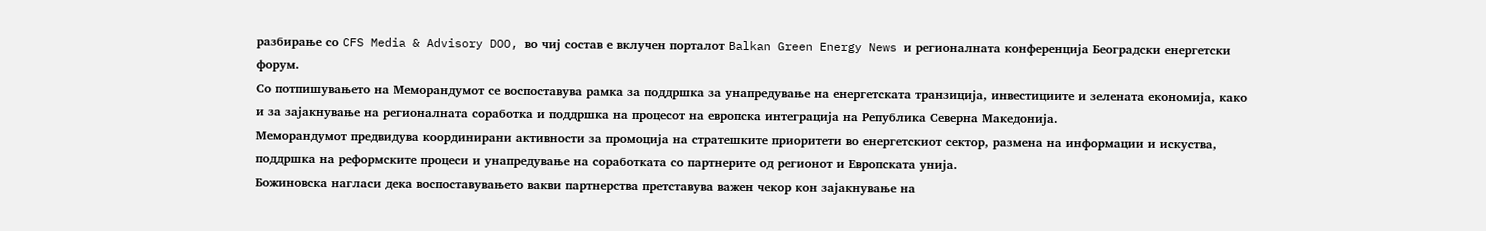разбирање со CFS Media & Advisory DOO, во чиј состав е вклучен порталот Balkan Green Energy News и регионалната конференција Београдски енергетски форум.
Со потпишувањето на Меморандумот се воспоставува рамка за поддршка за унапредување на енергетската транзиција, инвестициите и зелената економија, како и за зајакнување на регионалната соработка и поддршка на процесот на европска интеграција на Република Северна Македонија.
Меморандумот предвидува координирани активности за промоција на стратешките приоритети во енергетскиот сектор, размена на информации и искуства, поддршка на реформските процеси и унапредување на соработката со партнерите од регионот и Европската унија.
Божиновска нагласи дека воспоставувањето вакви партнерства претставува важен чекор кон зајакнување на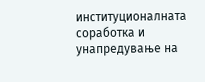институционалната соработка и унапредување на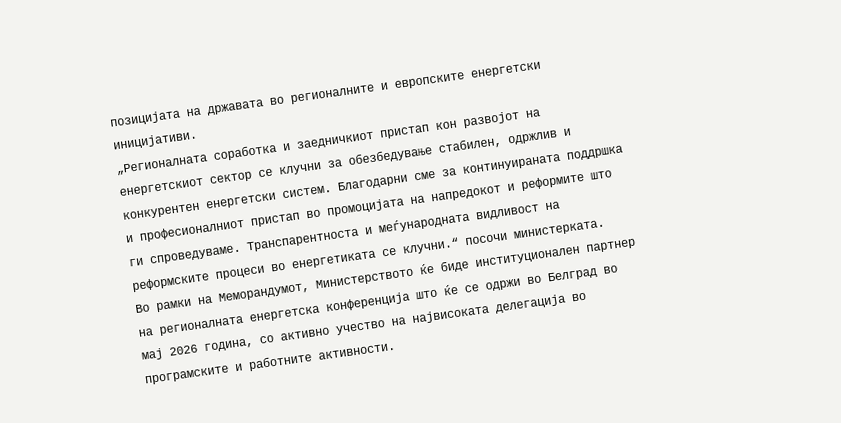позицијата на државата во регионалните и европските енергетски иницијативи.
„Регионалната соработка и заедничкиот пристап кон развојот на енергетскиот сектор се клучни за обезбедување стабилен, одржлив и конкурентен енергетски систем. Благодарни сме за континуираната поддршка и професионалниот пристап во промоцијата на напредокот и реформите што ги спроведуваме. Транспарентноста и меѓународната видливост на реформските процеси во енергетиката се клучни.“ посочи министерката.
Во рамки на Меморандумот, Министерството ќе биде институционален партнер на регионалната енергетска конференција што ќе се одржи во Белград во мај 2026 година, со активно учество на највисоката делегација во програмските и работните активности.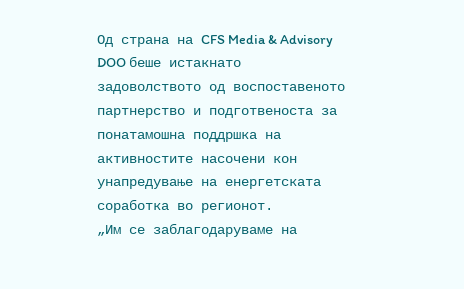Од страна на CFS Media & Advisory DOO беше истакнато задоволството од воспоставеното партнерство и подготвеноста за понатамошна поддршка на активностите насочени кон унапредување на енергетската соработка во регионот.
„Им се заблагодаруваме на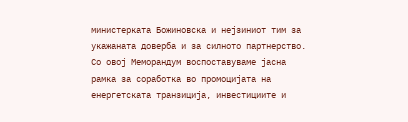министерката Божиновска и нејзиниот тим за укажаната доверба и за силното партнерство. Со овој Меморандум воспоставуваме јасна рамка за соработка во промоцијата на енергетската транзиција, инвестициите и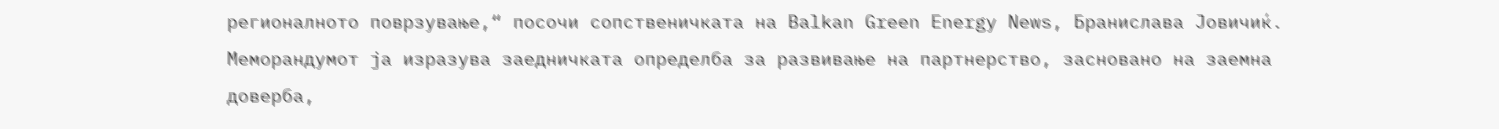регионалното поврзување,“ посочи сопственичката на Balkan Green Energy News, Бранислава Јовичиќ.
Меморандумот ја изразува заедничката определба за развивање на партнерство, засновано на заемна доверба,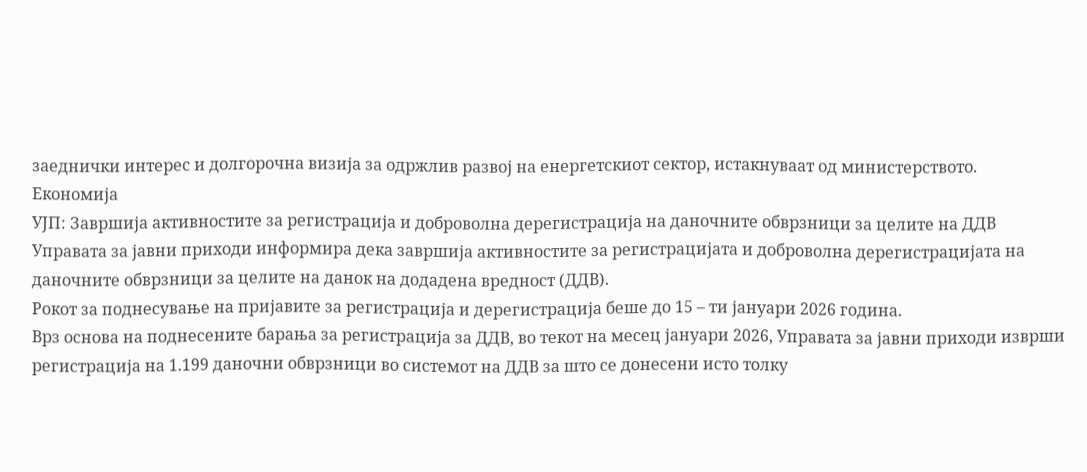заеднички интерес и долгорочна визија за одржлив развој на енергетскиот сектор, истакнуваат од министерството.
Економија
УЈП: Завршија активностите за регистрација и доброволна дерегистрацијa на даночните обврзници за целите на ДДВ
Управата за јавни приходи информира дека завршија активностите за регистрацијата и доброволна дерегистрацијата на даночните обврзници за целите на данок на додадена вредност (ДДВ).
Рокот за поднесување на пријавите за регистрација и дерегистрација беше до 15 – ти јануари 2026 година.
Врз основа на поднесените барања за регистрација за ДДВ, во текот на месец јануари 2026, Управата за јавни приходи изврши регистрација на 1.199 даночни обврзници во системот на ДДВ за што се донесени исто толку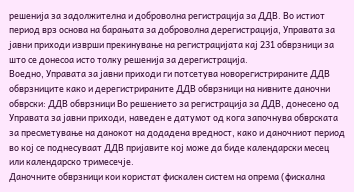решенија за задолжителна и доброволна регистрација за ДДВ. Во истиот период врз основа на барањата за доброволна дерегистрација, Управата за јавни приходи изврши прекинување на регистрацијата кај 231 обврзници за што се донесоа исто толку решенија за дерегистрација.
Воедно, Управата за јавни приходи ги потсетува новорегистрираните ДДВ обврзниците како и дерегистрираните ДДВ обврзници на нивните даночни обврски: ДДВ обврзници Во решението за регистрација за ДДВ, донесено од Управата за јавни приходи, наведен е датумот од кога започнува обврската за пресметување на данокот на додадена вредност, како и даночниот период во кој се поднесуваат ДДВ пријавите кој може да биде календарски месец или календарско тримесечје.
Даночните обврзници кои користат фискален систем на опрема (фискална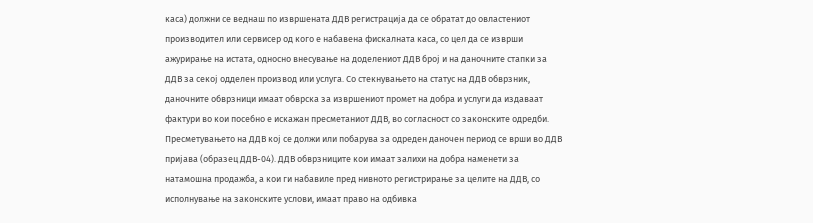каса) должни се веднаш по извршената ДДВ регистрација да се обратат до овластениот производител или сервисер од кого е набавена фискалната каса, со цел да се изврши ажурирање на истата, односно внесување на доделениот ДДВ број и на даночните стапки за ДДВ за секој одделен производ или услуга. Со стекнувањето на статус на ДДВ обврзник, даночните обврзници имаат обврска за извршениот промет на добра и услуги да издаваат фактури во кои посебно е искажан пресметаниот ДДВ, во согласност со законските одредби. Пресметувањето на ДДВ кој се должи или побарува за одреден даночен период се врши во ДДВ пријава (образец ДДВ-04). ДДВ обврзниците кои имаат залихи на добра наменети за натамошна продажба, а кои ги набавиле пред нивното регистрирање за целите на ДДВ, со исполнување на законските услови, имаат право на одбивка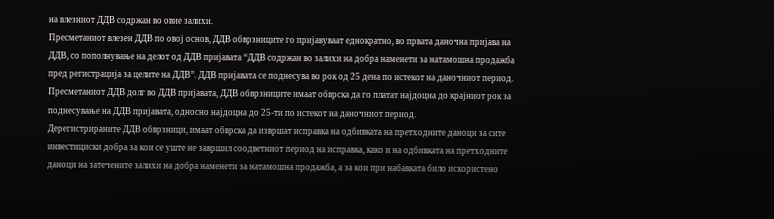на влезниот ДДВ содржан во овие залихи.
Пресметаниот влезен ДДВ по овој основ, ДДВ обврзниците го пријавуваат еднократно, во првата даночна пријава на ДДВ, со пополнување на делот од ДДВ пријавата “ДДВ содржан во залихи на добра наменети за натамошна продажба пред регистрација за целите на ДДВ”. ДДВ пријавата се поднесува во рок од 25 дена по истекот на даночниот период. Пресметаниот ДДВ долг во ДДВ пријавата, ДДВ обврзниците имаат обврска да го платат најдоцна до крајниот рок за поднесување на ДДВ пријавата, односно најдоцна до 25-ти по истекот на даночниот период.
Дерегистрираните ДДВ обврзници, имаат обврска да извршат исправка на одбивката на претходните даноци за сите инвестициски добра за кои се уште не завршил соодветниот период на исправка, како и на одбивката на претходните даноци на затечените залихи на добра наменети за натамошна продажба, а за кои при набавката било искористено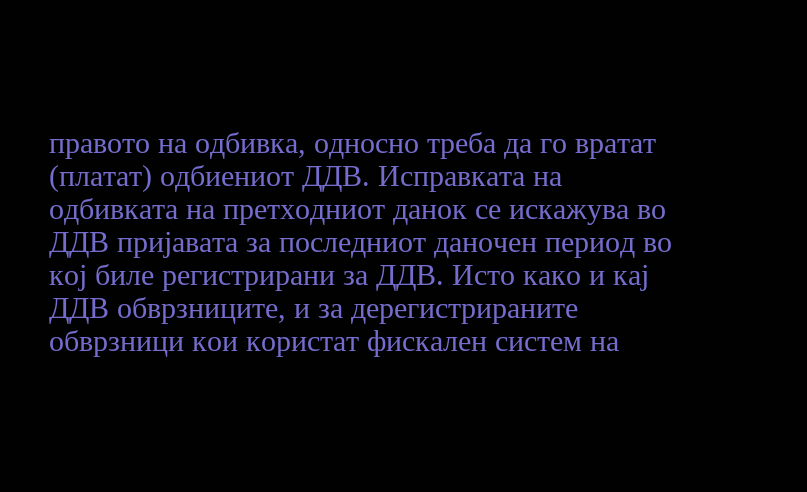правото на одбивка, односно треба да го вратат (платат) одбиениот ДДВ. Исправката на одбивката на претходниот данок се искажува во ДДВ пријавата за последниот даночен период во кој биле регистрирани за ДДВ. Исто како и кај ДДВ обврзниците, и за дерегистрираните обврзници кои користат фискален систем на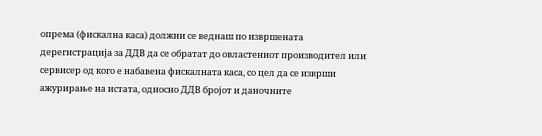опрема (фискална каса) должни се веднаш по извршената дерегистрација за ДДВ да се обратат до овластениот производител или сервисер од кого е набавена фискалната каса, со цел да се изврши ажурирање на истата, односно ДДВ бројот и даночните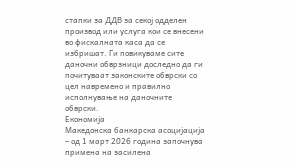стапки за ДДВ за секој одделен производ или услуга кои се внесени во фискалната каса да се избришат. Ги повикуваме сите даночни обврзници доследно да ги почитуваат законските обврски со цел навремено и правилно исполнување на даночните обврски.
Економија
Македонска банкарска асоцијација – од 1 март 2026 година започнува примена на засилена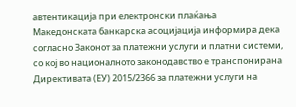автентикација при електронски плаќања
Македонската банкарска асоцијација информира дека согласно Законот за платежни услуги и платни системи, со кој во националното законодавство е транспонирана Директивата (ЕУ) 2015/2366 за платежни услуги на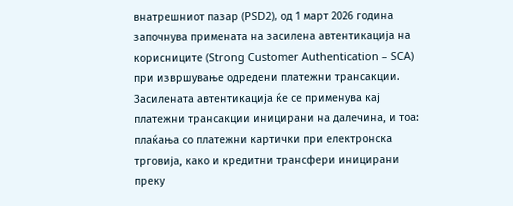внатрешниот пазар (PSD2), од 1 март 2026 година започнува примената на засилена автентикација на корисниците (Strong Customer Authentication – SCA) при извршување одредени платежни трансакции.
Засилената автентикација ќе се применува кај платежни трансакции иницирани на далечина, и тоа:
плаќања со платежни картички при електронска трговија, како и кредитни трансфери иницирани преку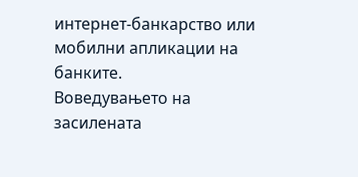интернет-банкарство или мобилни апликации на банките.
Воведувањето на засилената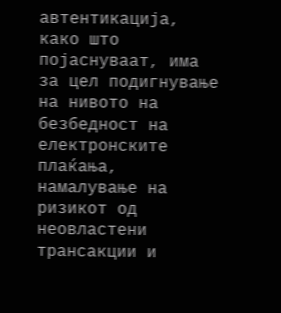автентикација, како што појаснуваат, има за цел подигнување на нивото на безбедност на електронските плаќања, намалување на ризикот од неовластени трансакции и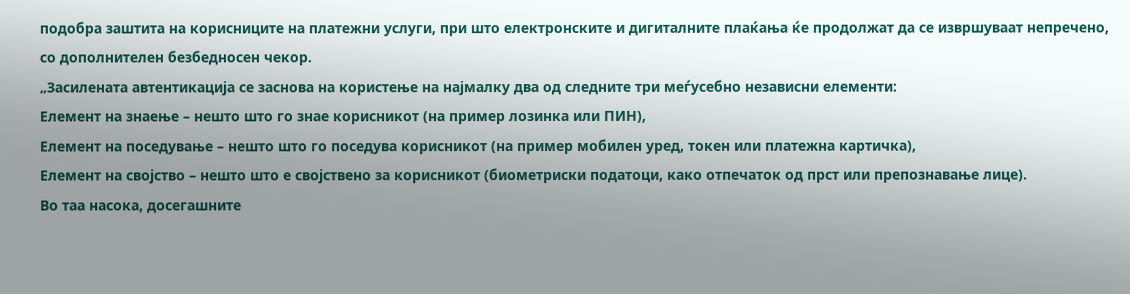подобра заштита на корисниците на платежни услуги, при што електронските и дигиталните плаќања ќе продолжат да се извршуваат непречено, со дополнителен безбедносен чекор.
„Засилената автентикација се заснова на користење на најмалку два од следните три меѓусебно независни елементи:
Елемент на знаење – нешто што го знае корисникот (на пример лозинка или ПИН),
Елемент на поседување – нешто што го поседува корисникот (на пример мобилен уред, токен или платежна картичка),
Елемент на својство – нешто што е својствено за корисникот (биометриски податоци, како отпечаток од прст или препознавање лице).
Во таа насока, досегашните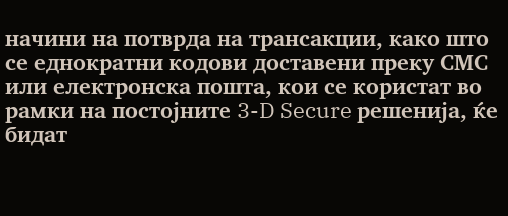начини на потврда на трансакции, како што се еднократни кодови доставени преку СМС или електронска пошта, кои се користат во рамки на постојните 3-D Secure решенија, ќе бидат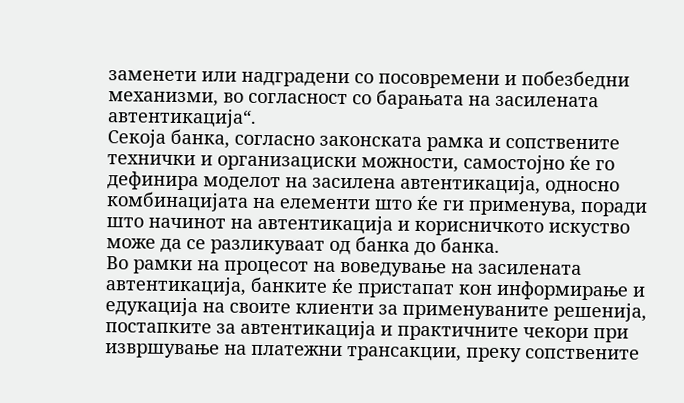заменети или надградени со посовремени и побезбедни механизми, во согласност со барањата на засилената автентикација“.
Секоја банка, согласно законската рамка и сопствените технички и организациски можности, самостојно ќе го дефинира моделот на засилена автентикација, односно комбинацијата на елементи што ќе ги применува, поради што начинот на автентикација и корисничкото искуство може да се разликуваат од банка до банка.
Во рамки на процесот на воведување на засилената автентикација, банките ќе пристапат кон информирање и едукација на своите клиенти за применуваните решенија, постапките за автентикација и практичните чекори при извршување на платежни трансакции, преку сопствените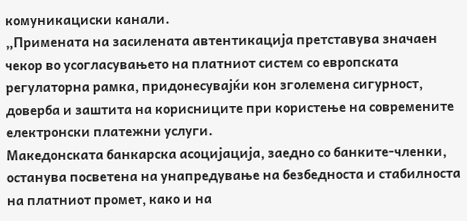комуникациски канали.
„Примената на засилената автентикација претставува значаен чекор во усогласувањето на платниот систем со европската регулаторна рамка, придонесувајќи кон зголемена сигурност, доверба и заштита на корисниците при користење на современите електронски платежни услуги.
Македонската банкарска асоцијација, заедно со банките-членки, останува посветена на унапредување на безбедноста и стабилноста на платниот промет, како и на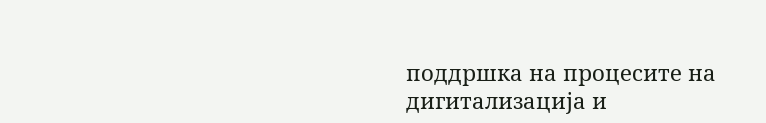поддршка на процесите на дигитализација и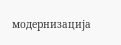модернизација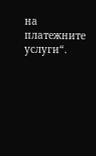на платежните услуги“.